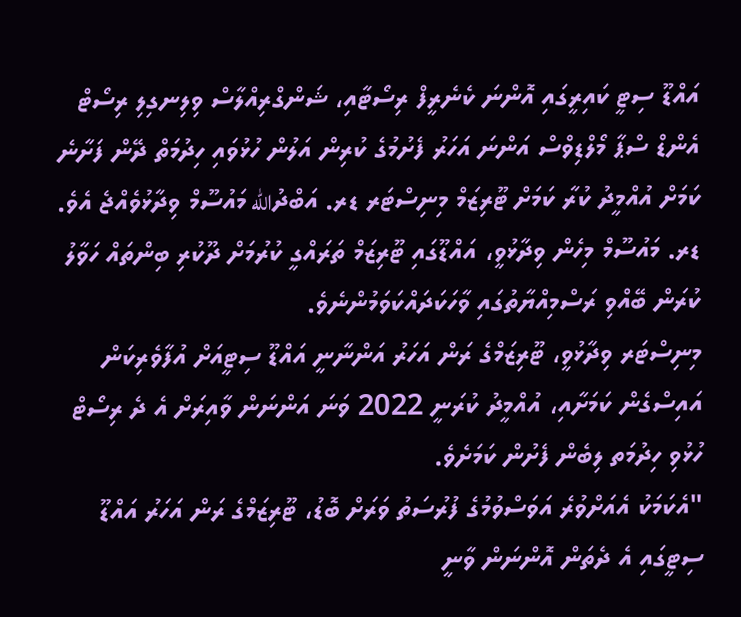އައްޑޫ ސިޓީ ކައިރީގައި އޮންނަ ކެނެރީފް ރިސޯޓާއި، ޝަންގްރިއްލާސް ވިލިނގިލި ރިސޯޓް އެންޑް ސްޕާ މޯލްޑިވްސް އަންނަ އަހަރު ފެށުމުގެ ކުރިން އަލުން ހުޅުވައި ހިދުމަތް ދޭން ފަށާނެ ކަމަށް އުއްމީދު ކުރާ ކަމަށް ޓޫރިޒަމް މިނިސްޓަރ ޑރ. އަބްދުالله މައުސޫމް ވިދާޅުވެއްޖެ އެވެ.
ޑރ. މައުސޫމް މިހެން ވިދާޅުވީ، އައްޑޫގައި ޓޫރިޒަމް ތަރައްގީ ކުރުމަށް ދޫކުރި ބިންތައް ހަވާލު ކުރަން ބޭއްވި ރަސްމިއްޔާތުގައި ވާހަކަދައްކަވަމުންނެވެ.
މިނިސްޓަރ ވިދާޅުވީ، ޓޫރިޒަމްގެ ރަން އަހަރު އަންނާނީ އައްޑޫ ސިޓީއަށް އުފާވެރިކަން އައިސްގެން ކަމަށާއި، އުއްމީދު ކުރަނީ 2022 ވަނަ އަންނަން ވާއިރަށް އެ ދެ ރިސޯޓް ހުޅުވި ހިދުމަތ ލިބެން ފެށުން ކަމަށެވެ.
"އެކަމަކު އެއަށްވުރެ އަވަސްވުމުގެ ފުރުސަތު ވަރަށް ބޮޑު، ޓޫރިޒަމްގެ ރަން އަހަރު އައްޑޫ ސިޓީގައި އެ ދެތަން އޮންނަން ވާނީ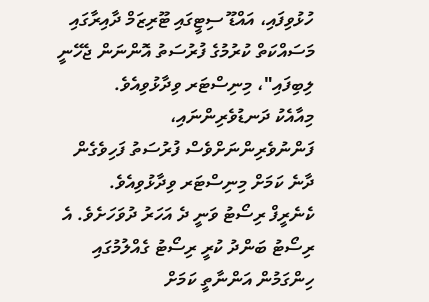ހުޅުވިފައި، އައްޑޫ ސިޓީގައި ޓޫރިޒަމް ދާއިރާގައި މަސައްކަތް ކުރުމުގެ ފުރުސަތު އޮންނަން ޖެހޭނީ ލިބިފައި"، މިނިސްޓަރ ވިދާޅުވިއެވެ.
މިއާއެކު ދަނޑުވެރިންނައި، ފަންނުވެރިންނަށްވެސް ފުރުސަތު ފަހިވެގެން ދާނެ ކަމަށް މިނިސްޓަރ ވިދާޅުވިއެވެ.
ކެނެރީފް ރިސޯޓު ވަނީ ދެ އަހަރު ދުވަހަށެވެ. އެ ރިސޯޓު ބަންދު ކުރީ ރިސޯޓު ގެއްލުމުގައި ހިންގަމުން އަންނާތީ ކަމަށް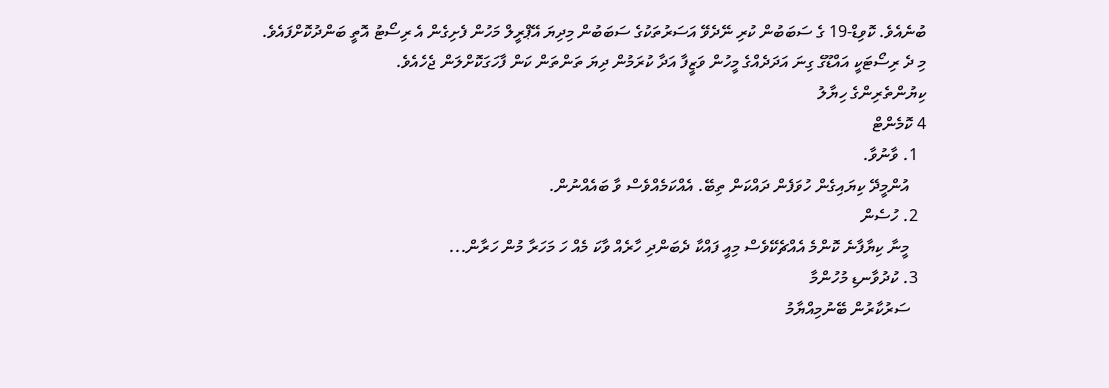ބުނެއެވެ. ކޮވިޑް-19 ގެ ސަބަބުން ކުރި ނޭދެވޭ އަސަރުތަކުގެ ސަބަބުން މިދިޔަ އޭޕްރީލް މަހުން ފެށިގެން އެ ރިސޯޓު އޮތީ ބަންދުކޮށްފައެވެ.
މި ދެ ރިސޯޓަކީ އައްޑޫގެ ގިނަ އަދަދެއްގެ މީހުން ވަޒީފާ އަދާ ކުރަމުން ދިޔަ ތަންތަން ކަން ފާހަގަކޮށްލަން ޖެހެއެވެ.
ކިޔުންތެރިންގެ ހިޔާލު
4 ކޮމެންޓް
  1. ވާނުވާ.
    އުންމީދޭ ކިޔައިގެން ހުވަފެން ދައްކަން ތިބޭ. އެއްކަމެއްވެސް ވާ ބައެއްނުން.
  2. ހުސެން
    މީނާ ކިޔާފާނެ ކޮންމެ އެއްޗެކޭވެސް މިއީ ފައްކާ ދެބަންދި ހާރެއް ވާކަ މެއް ހަ މަހަރާ މުން ހަރާން...
  3. ކުދުވާނޑި މުހުންމާ
    ސަރުކާރުން ބޭނުމިއްޔާމު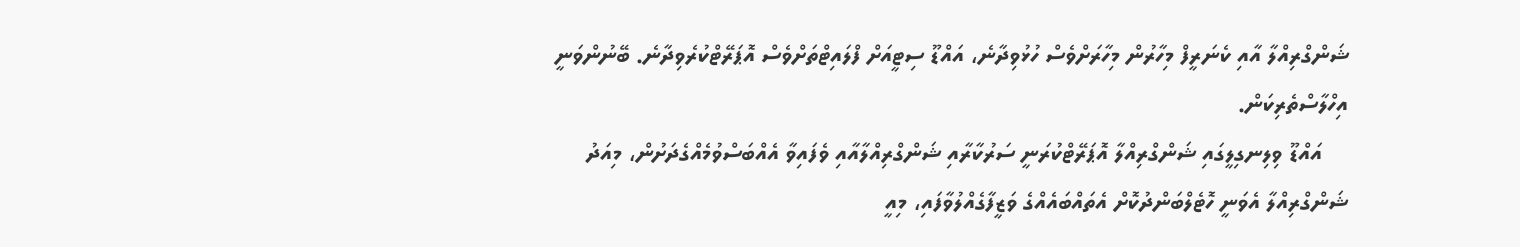ޝަންގްރިއްލާ އާއި ކެނަރީފް މިހާރުން މިހާރަށްވެސް ހުޅުވިދާނެ، އައްޑޫ ސިޓީއަށް ފްލައިޓްތަށްވެސް އޮޕަރޭޓްކުރެވިދާނެ. ބޭނުންވަނީ އިހްލާސްތެރިކަން.
    އައްޑޫ ވިލިނގިލީގައި ޝަންގްރިއްލާ އޮޕަރޭޓްކުރަނީ ސަރުކާރާއި ޝަންގްރިއްލާއާއި ވެފައިވާ އެއްބަސްވުމެއްގެދަށުން، މިއަދު ޝަންގްރިއްލާ އެވަނީ ހޮޓެލްބަންދުކޮށް އެތައްބައެއްގެ ވަޒީފާގެއްލުވާފައި، މިއީ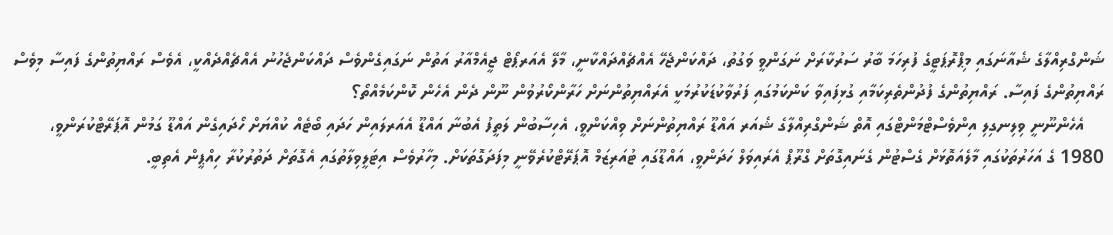ޝަންގްރިއްލާގެ ޝެއާނަގައި މިޕްރޮޕަޓީގެ ފުރިހަމަ ބާރު ސަރުކާރަށް ނަގަންވީ ވަގުތު، ދައްކަންޖެހޭ އެއްޗެއްދައްކާނީ، މާލޭ އެއަރޕޯޓް ޖީއެމްއާރު އަތުން ނަގައިގެންވެސް ދައްކަންޖެހުނު އެއްޗެއްދެއްކީ، އެވެސް ރައްޔިތުންގެ ފައިސާ މިވެސް ރައްޔިތުންގެ ފައިސާ. ރައްޔިތުންގެ ފުދުންތެރިކަމާއި ގުޅިފައިވާ ކަންކަމުގައި ފަރުވާކުޑަކުރުމަކީ އެރައްޔިތުންނަށް ހަރާންކޯރުވުން ނޫން ދެން އެހެން ކޮންކަމެއްތޯ؟
    އެހެންނޫނީ ވިލިނގިލި އިންވެސްޓްމަންޓްގައި އޮތް ޝަންގްރިއްލާގެ ޝެއަރ އައްޑޫ ރައްޔިތުންނަށް ވިއްކަންވީ، އެހިސާބުން ލަތީފު އެބުނާ އައްޑޫ އެއަރލައިން ހަދައި ބޯޓެއް ކުއްޔަށް ހޯދައިގެން އައްޑޫ ގަމުން އޮޕަރޭޓްކުރަންވީ، 1980 ގެ އަހަރުތަކުގައި މާލެއަތޮޅަށް ގެސްޓުން ގެނައިގޮތަށް ގްރޫޕް އެރައިވަލް ހަދަންވީ، އައްޑޫގައި ޓުއަރިޒަމް އޮޕަރޭޓްކުރެވޭނީ މިފަދަގޮތަކަށް. މިހާރުވެސް އިޓަލީވިލާތުގައި އެގޮތަށް ދަތުރުކުރާ ހިއްޕީން އެތިބީ.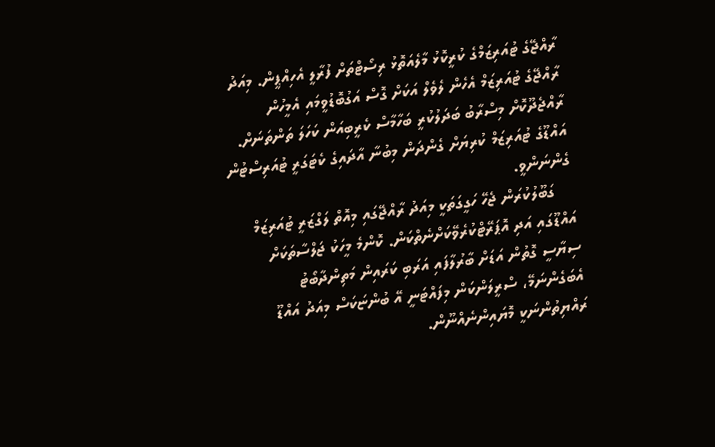ރާއްޖޭގެ ޓުއަރިޒަމްގެ ކުރީކޮޅު މާލެއަތޮޅު ރިސޯޓްތަށް ފުރާލީ އެހިއްޕީން. މިއަދު ރާއްޖޭގެ ޓުއަރިޒަމް އެހެން ލެވެލް އަކަށް ގޮސް އަގުބޮޑުވީމައި އެމީހުން ރާއްޖެދޫކޮށް މިސްރާބު ބަދަލުކުރީ ބަހާމާސް ކެރީބިއަން ކަހަލަ ތަންތަނަށް. އައްޑޫގެ ޓުއަރިޒަމް ކުރިޔަށް ގެންދަން މިބުނާ އާދައިގެ ކެޓަގަރީ ޓުއަރިސްޓުން ގެންނަންވީ.
    ގަބޫލުކުރަން ޖެހޭ ހަގީގަތަކީ މިއަދު ރާއްޖޭގައި މިއޮތް ލަގްޒަރީ ޓުއަރިޒަމް އައްޑޫގައި އަދި އޮޕަރޭޓްކުރެވޭކަށްނެތްކަން. ކޮންމެ މީހަކު ޖަލްސާތަކަށް ސިޔާސީ ގޮތުން އަޑަށް ބާރުލާފައި އަރަބި ކަރައިން މަތިންދާބޯޓު އެބަގެންނަމޭ، ސްރީލަންކަން މިފައްޓަނީ އޭ ބުންޏަކަސް މިއަދު އައްޑޫ ރައްޔިތުންނަކީ މޮޔައިންނެއްނޫން.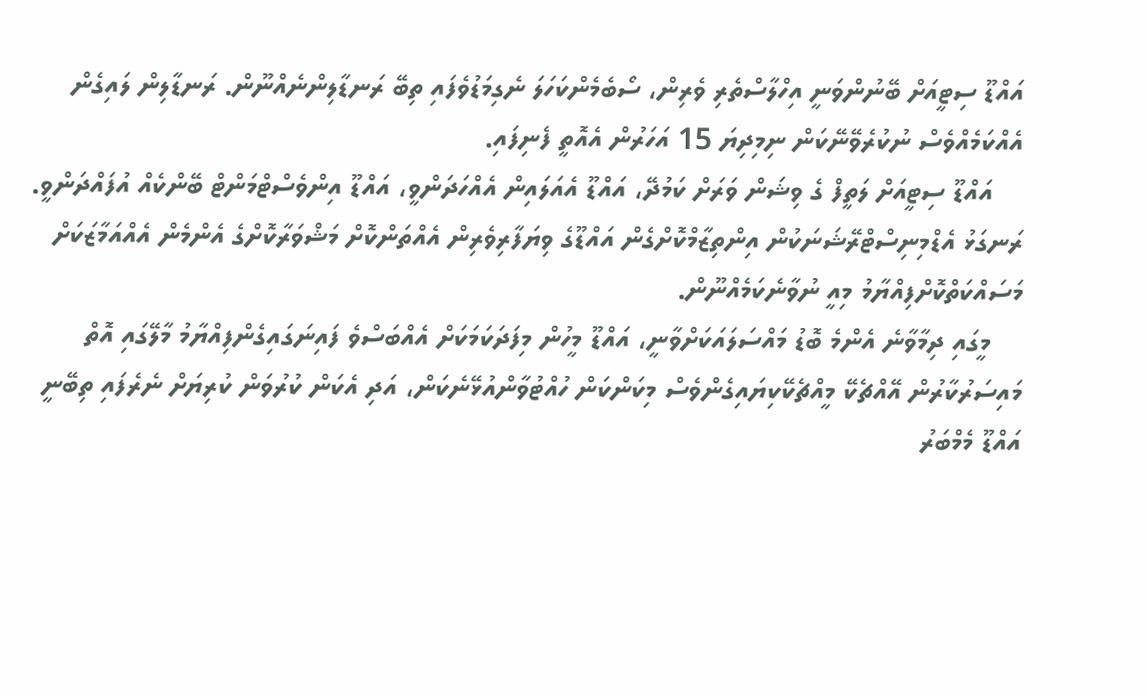އައްޑޫ ސިޓީއަށް ބޭނުންވަނީ އިހްލާސްތެރި ވެރިން، ސޯބެމެންކަހަލަ ނެގިމަޑުވެފައި ތިބޭ ރަނޑާލިންނެއްނޫން. ރަނޑާލިން ލައިގެން އެއްކަމެއްވެސް ނުކުރެވޭނޭކަން ނިމިދިޔަ 15 އަހަރުން އެއޮތީ ފެނިފައި.
    އައްޑޫ ސިޓީއަށް ލަތީފް ގެ ވިޝަން ވަރަށް ކަމުދޭ، އައްޑޫ އެއަލައިން އެއްހަދަންވީ، އައްޑޫ އިންވެސްޓްމަންޓް ބޭންކެއް އުފައްދަންވީ. ރަނގަޅު އެޑްމިނިސްޓްރޭޝަނަކުން އިންތިޒާމްކޮށްގެން އައްޑޫގެ ވިޔަފާރިވެރިން އެއްތަންކޮށް މަޝްވަރާކޮށްގެ އެންމެން އެއްއަމާޒަކަށް މަސައްކަތްކޮށްފިއްޔާމު މިއީ ނުވާނެކަމެއްނޫން.
    މީގައި ދިމާވާނެ އެންމެ ބޮޑު މައްސަލައަކަށްވާނީ، އައްޑޫ މީހުން މިފަދަކަމަކަށް އެއްބަސްވެ ފައިނަގައިގެންފިއްޔާމު މާލޭގައި އޮތް މައިސަރުކާރުން އޭއްޗެކޭ މީއްޗެކޭކިޔައިގެންވެސް މިކަންކަން ހުއްޓުވާންއުޅޭނެކަން، އަދި އެކަން ކުރުވަން ކުރިޔަށް ނެރެފައި ތިބޭނީ އައްޑޫ މެމްބަރު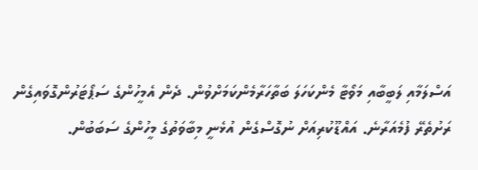އަސްލަމާއި ލަބީބާއި މަވޯޓާ މެންކަހަލަ ބަތާހަރާމެންކަމަށްވުން. ދެން އެމީހުންގެ ސަޕޯޓަރުންގޮވައިގެން ރަށުތެރޭ ފުމެއަރާނެ. އައްޑޫކުރިއަށް ނުގޮސްގެން އުޅެނީ މިބާވަތުގެ މީހުންގެ ސަބަބުން.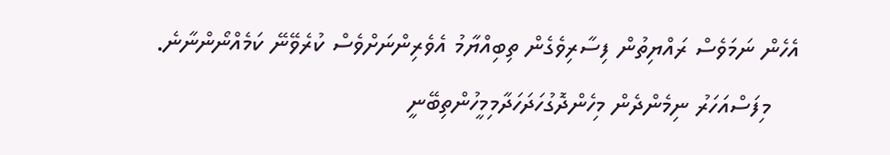އެހެން ނަމަވެސް ރައްޔިތުން ފިސާރިވެގެން ތިބިއްޔާމު އެވެރިންނަށްވެސް ކުރެވޭނޭ ކަމެއްނޯންނާނެ.
    މިފަސްއަހަރު ނިމެންދެން މިހެންދޮގުހަދަހަދާމިމީހުންތިބޭނީ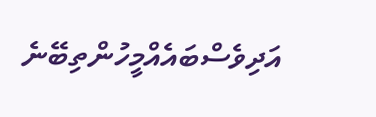އަދިވެސްބައެއްމީހުންތިބޭނެ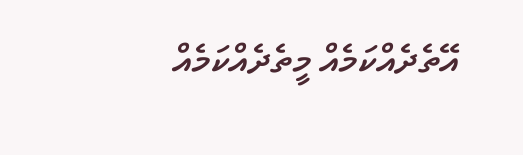އޭތެދެއްކަމެއް މީތެދެއްކަމެއް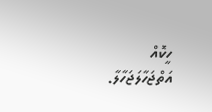ހީކޮއް އަތްޖަހާލަޖަހާލާ.